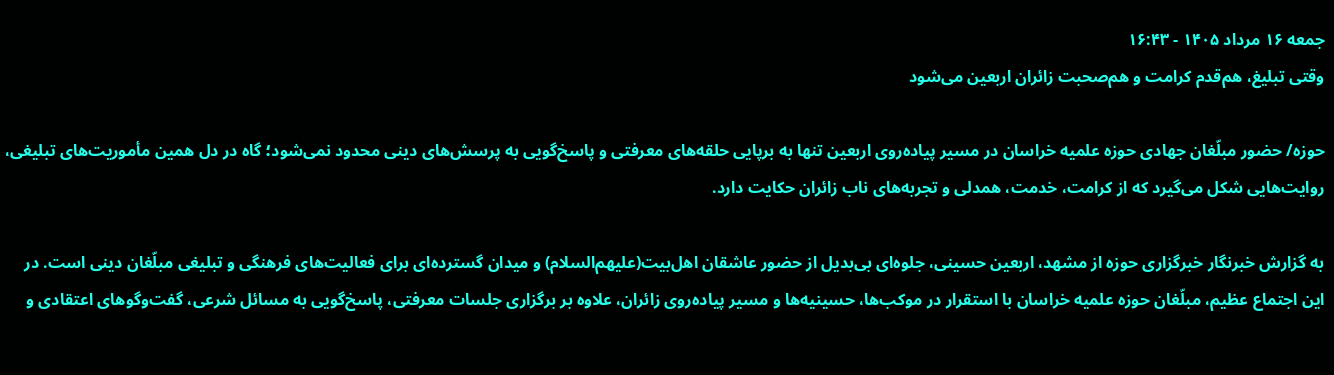جمعه ۱۶ مرداد ۱۴۰۵ - ۱۶:۴۳
وقتی تبلیغ، هم‌قدم کرامت و هم‌صحبت زائران اربعین می‌شود

حوزه/ حضور مبلّغان جهادی حوزه علمیه خراسان در مسیر پیاده‌روی اربعین تنها به برپایی حلقه‌های معرفتی و پاسخ‌گویی به پرسش‌های دینی محدود نمی‌شود؛ گاه در دل همین مأموریت‌های تبلیغی، روایت‌هایی شکل می‌گیرد که از کرامت، خدمت، همدلی و تجربه‌های ناب زائران حکایت دارد.

به گزارش خبرنگار خبرگزاری حوزه از مشهد، اربعین حسینی، جلوه‌ای بی‌بدیل از حضور عاشقان اهل‌بیت(علیهم‌السلام) و میدان گسترده‌ای برای فعالیت‌های فرهنگی و تبلیغی مبلّغان دینی است. در این اجتماع عظیم، مبلّغان حوزه علمیه خراسان با استقرار در موکب‌ها، حسینیه‌ها و مسیر پیاده‌روی زائران، علاوه بر برگزاری جلسات معرفتی، پاسخ‌گویی به مسائل شرعی، گفت‌وگوهای اعتقادی و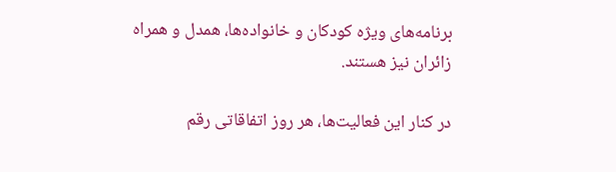برنامه‌های ویژه کودکان و خانواده‌ها، همدل و همراه زائران نیز هستند.

در کنار این فعالیت‌ها، هر روز اتفاقاتی رقم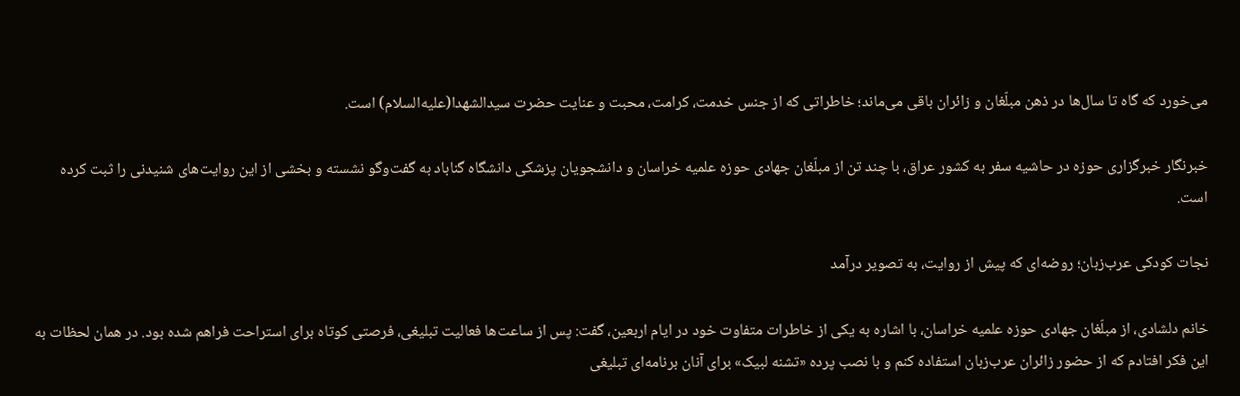می‌خورد که گاه تا سال‌ها در ذهن مبلّغان و زائران باقی می‌ماند؛ خاطراتی که از جنس خدمت، کرامت، محبت و عنایت حضرت سیدالشهدا(علیه‌السلام) است.

خبرنگار خبرگزاری حوزه در حاشیه سفر به کشور عراق، با چند تن از مبلّغان جهادی حوزه علمیه خراسان و دانشجویان پزشکی دانشگاه گناباد به گفت‌وگو نشسته و بخشی از این روایت‌های شنیدنی را ثبت کرده است.

نجات کودکی عرب‌زبان؛ روضه‌ای که پیش از روایت، به تصویر درآمد

خانم دلشادی، از مبلّغان جهادی حوزه علمیه خراسان، با اشاره به یکی از خاطرات متفاوت خود در ایام اربعین، گفت: پس از ساعت‌ها فعالیت تبلیغی، فرصتی کوتاه برای استراحت فراهم شده بود. در همان لحظات به این فکر افتادم که از حضور زائران عرب‌زبان استفاده کنم و با نصب پرده «تشنه لبیک» برای آنان برنامه‌ای تبلیغی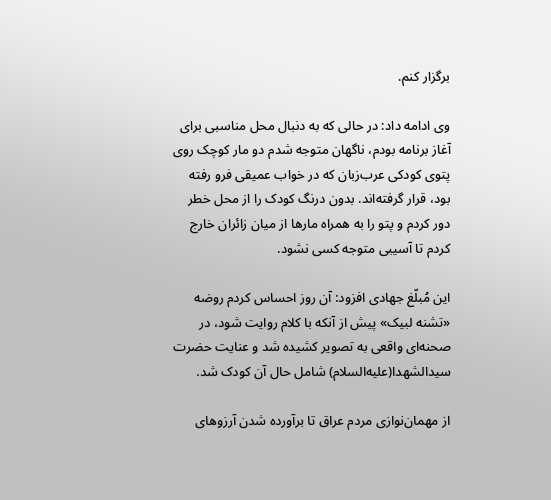برگزار کنم.

وی ادامه داد: در حالی که به دنبال محل مناسبی برای آغاز برنامه بودم، ناگهان متوجه شدم دو مار کوچک روی پتوی کودکی عرب‌زبان که در خواب عمیقی فرو رفته بود، قرار گرفته‌اند. بدون درنگ کودک را از محل خطر دور کردم و پتو را به همراه مارها از میان زائران خارج کردم تا آسیبی متوجه کسی نشود.

این مُبلّغ جهادی افزود: آن روز احساس کردم روضه «تشنه لبیک» پیش از آنکه با کلام روایت شود، در صحنه‌ای واقعی به تصویر کشیده شد و عنایت حضرت سیدالشهدا(علیه‌السلام) شامل حال آن کودک شد.

از مهمان‌نوازی مردم عراق تا برآورده شدن آرزوهای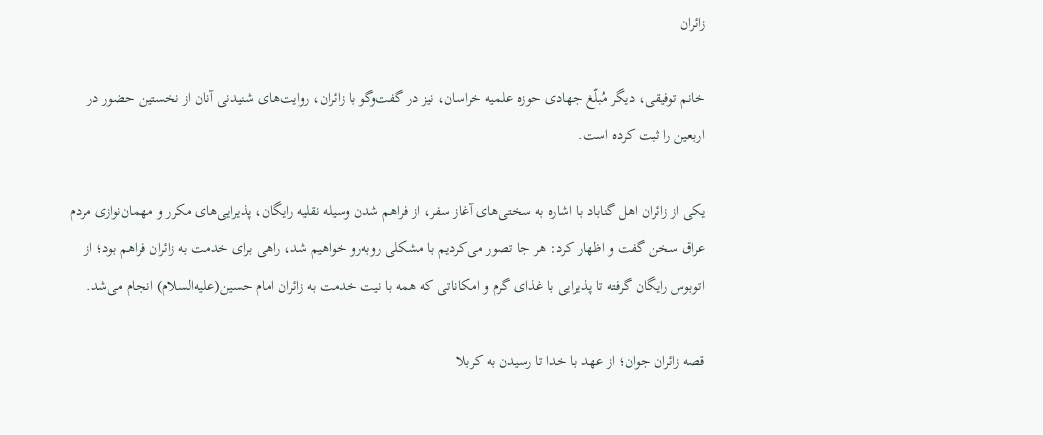زائران

خانم توفیقی، دیگر مُبلّغ جهادی حوزه علمیه خراسان، نیز در گفت‌وگو با زائران، روایت‌های شنیدنی آنان از نخستین حضور در اربعین را ثبت کرده است.

یکی از زائران اهل گناباد با اشاره به سختی‌های آغاز سفر، از فراهم شدن وسیله نقلیه رایگان، پذیرایی‌های مکرر و مهمان‌نوازی مردم عراق سخن گفت و اظهار کرد: هر جا تصور می‌کردیم با مشکلی روبه‌رو خواهیم شد، راهی برای خدمت به زائران فراهم بود؛ از اتوبوس رایگان گرفته تا پذیرایی با غذای گرم و امکاناتی که همه با نیت خدمت به زائران امام حسین(علیه‌السلام) انجام می‌شد.

قصه زائران جوان؛ از عهد با خدا تا رسیدن به کربلا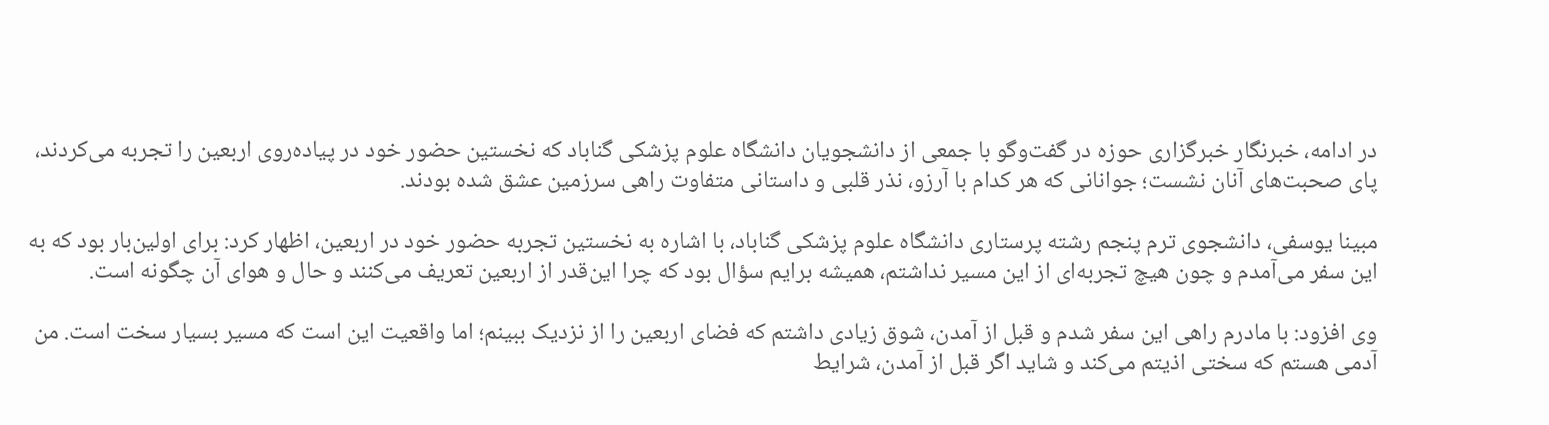در ادامه، خبرنگار خبرگزاری حوزه در گفت‌وگو با جمعی از دانشجویان دانشگاه علوم پزشکی گناباد که نخستین حضور خود در پیاده‌روی اربعین را تجربه می‌کردند، پای صحبت‌های آنان نشست؛ جوانانی که هر کدام با آرزو، نذر قلبی و داستانی متفاوت راهی سرزمین عشق شده بودند.

مبینا یوسفی، دانشجوی ترم پنجم رشته پرستاری دانشگاه علوم پزشکی گناباد، با اشاره به نخستین تجربه حضور خود در اربعین، اظهار کرد: برای اولین‌بار بود که به این سفر می‌آمدم و چون هیچ تجربه‌ای از این مسیر نداشتم، همیشه برایم سؤال بود که چرا این‌قدر از اربعین تعریف می‌کنند و حال و هوای آن چگونه است.

وی افزود: با مادرم راهی این سفر شدم و قبل از آمدن، شوق زیادی داشتم که فضای اربعین را از نزدیک ببینم؛ اما واقعیت این است که مسیر بسیار سخت است. من آدمی هستم که سختی اذیتم می‌کند و شاید اگر قبل از آمدن، شرایط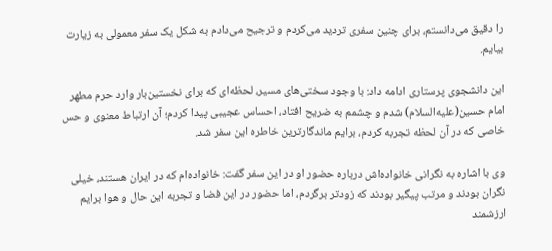را دقیق می‌دانستم، برای چنین سفری تردید می‌کردم و ترجیح می‌دادم به شکل یک سفر معمولی به زیارت بیایم.

این دانشجوی پرستاری ادامه داد: با وجود سختی‌های مسیر، لحظه‌ای که برای نخستین‌بار وارد حرم مطهر امام حسین(علیه‌السلام) شدم و چشمم به ضریح افتاد، احساس عجیبی پیدا کردم؛ آن ارتباط معنوی و حس خاصی که در آن لحظه تجربه کردم، برایم ماندگارترین خاطره این سفر شد.

وی با اشاره به نگرانی خانواده‌اش درباره حضور او در این سفر گفت: خانواده‌ام که در ایران هستند، خیلی نگران بودند و مرتب پیگیر بودند که زودتر برگردم، اما حضور در این فضا و تجربه این حال و هوا برایم ارزشمند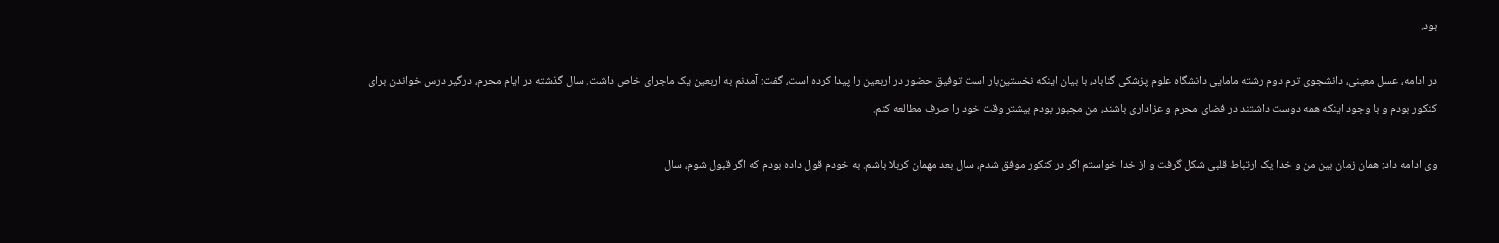بود.

در ادامه، عسل معینی، دانشجوی ترم دوم رشته مامایی دانشگاه علوم پزشکی گناباد، با بیان اینکه نخستین‌بار است توفیق حضور در اربعین را پیدا کرده است، گفت: آمدنم به اربعین یک ماجرای خاص داشت. سال گذشته در ایام محرم، درگیر درس خواندن برای کنکور بودم و با وجود اینکه همه دوست داشتند در فضای محرم و عزاداری باشند، من مجبور بودم بیشتر وقت خود را صرف مطالعه کنم.

وی ادامه داد: همان زمان بین من و خدا یک ارتباط قلبی شکل گرفت و از خدا خواستم اگر در کنکور موفق شدم، سال بعد مهمان کربلا باشم. به خودم قول داده بودم که اگر قبول شوم، سال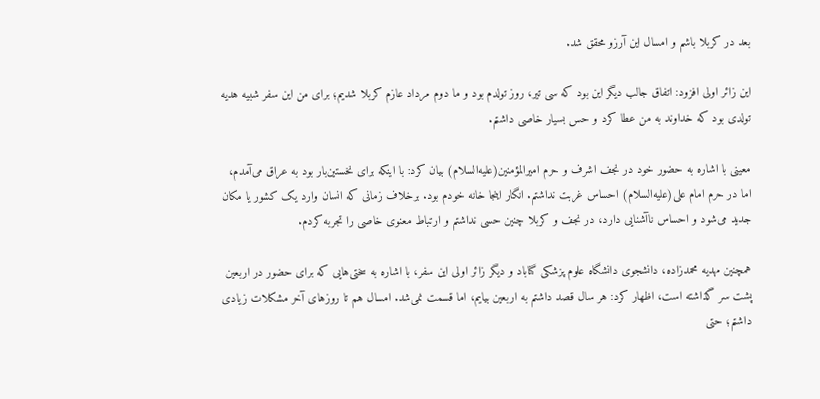بعد در کربلا باشم و امسال این آرزو محقق شد.

این زائر اولی افزود: اتفاق جالب دیگر این بود که سی تیر، روز تولدم بود و ما دوم مرداد عازم کربلا شدیم؛ برای من این سفر شبیه هدیه تولدی بود که خداوند به من عطا کرد و حس بسیار خاصی داشتم.

معینی با اشاره به حضور خود در نجف اشرف و حرم امیرالمؤمنین(علیه‌السلام) بیان کرد: با اینکه برای نخستین‌بار بود به عراق می‌آمدم، اما در حرم امام علی(علیه‌السلام) احساس غربت نداشتم. انگار اینجا خانه خودم بود. برخلاف زمانی که انسان وارد یک کشور یا مکان جدید می‌شود و احساس ناآشنایی دارد، در نجف و کربلا چنین حسی نداشتم و ارتباط معنوی خاصی را تجربه کردم.

همچنین مهدیه محمدزاده، دانشجوی دانشگاه علوم پزشکی گناباد و دیگر زائر اولی این سفر، با اشاره به سختی‌هایی که برای حضور در اربعین پشت سر گذاشته است، اظهار کرد: هر سال قصد داشتم به اربعین بیایم، اما قسمت نمی‌شد. امسال هم تا روزهای آخر مشکلات زیادی داشتم؛ حتی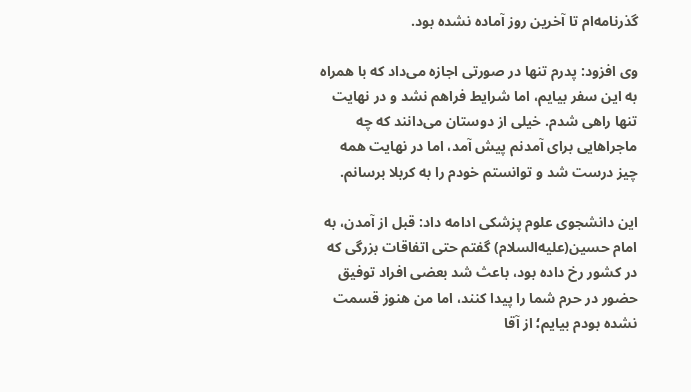گذرنامه‌ام تا آخرین روز آماده نشده بود.

وی افزود: پدرم تنها در صورتی اجازه می‌داد که با همراه به این سفر بیایم، اما شرایط فراهم نشد و در نهایت تنها راهی شدم. خیلی از دوستان می‌دانند که چه ماجراهایی برای آمدنم پیش آمد، اما در نهایت همه چیز درست شد و توانستم خودم را به کربلا برسانم.

این دانشجوی علوم پزشکی ادامه داد: قبل از آمدن، به امام حسین(علیه‌السلام) گفتم حتی اتفاقات بزرگی که در کشور رخ داده بود، باعث شد بعضی افراد توفیق حضور در حرم شما را پیدا کنند، اما من هنوز قسمت نشده بودم بیایم؛ از آقا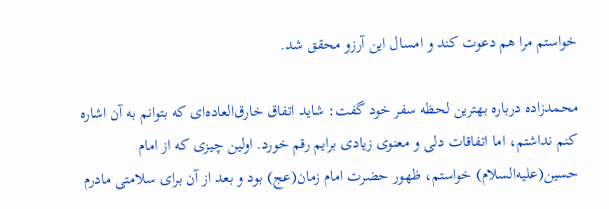خواستم مرا هم دعوت کند و امسال این آرزو محقق شد.

محمدزاده درباره بهترین لحظه سفر خود گفت: شاید اتفاق خارق‌العاده‌ای که بتوانم به آن اشاره کنم نداشتم، اما اتفاقات دلی و معنوی زیادی برایم رقم خورد. اولین چیزی که از امام حسین(علیه‌السلام) خواستم، ظهور حضرت امام زمان(عج) بود و بعد از آن برای سلامتی مادرم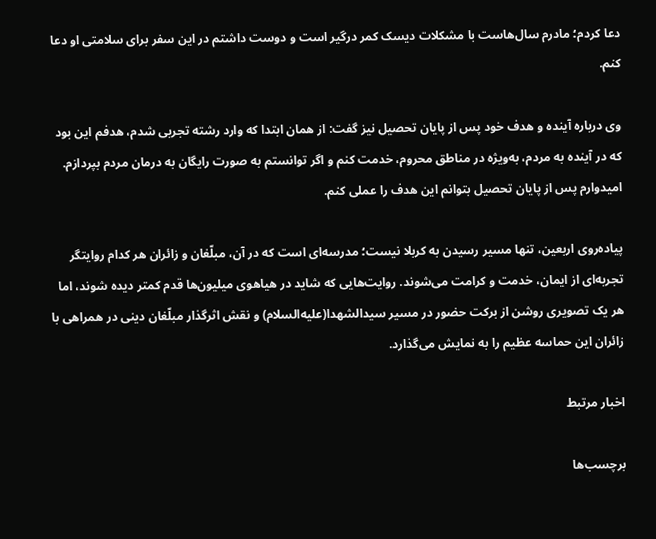دعا کردم؛ مادرم سال‌هاست با مشکلات دیسک کمر درگیر است و دوست داشتم در این سفر برای سلامتی او دعا کنم.

وی درباره آینده و هدف خود پس از پایان تحصیل نیز گفت: از همان ابتدا که وارد رشته تجربی شدم، هدفم این بود که در آینده به مردم، به‌ویژه در مناطق محروم، خدمت کنم و اگر توانستم به صورت رایگان به درمان مردم بپردازم. امیدوارم پس از پایان تحصیل بتوانم این هدف را عملی کنم.

پیاده‌روی اربعین، تنها مسیر رسیدن به کربلا نیست؛ مدرسه‌ای است که در آن، مبلّغان و زائران هر کدام روایتگر تجربه‌ای از ایمان، خدمت و کرامت می‌شوند. روایت‌هایی که شاید در هیاهوی میلیون‌ها قدم کمتر دیده شوند، اما هر یک تصویری روشن از برکت حضور در مسیر سیدالشهدا(علیه‌السلام) و نقش اثرگذار مبلّغان دینی در همراهی با زائران این حماسه عظیم را به نمایش می‌گذارد.

اخبار مرتبط

برچسب‌ها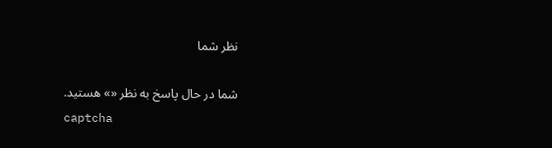نظر شما

شما در حال پاسخ به نظر «» هستید.
captcha